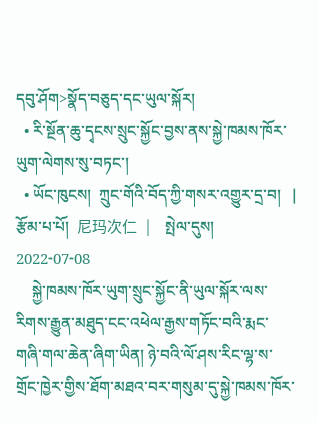དབུ་ཤོག>སྣོད་བཅུད་དང་ཡུལ་སྐོར།
  • རི་སྔོན་ཆུ་དྭངས་སྲུང་སྐྱོང་བྱས་ནས་སྐྱེ་ཁམས་ཁོར་ཡུག་ལེགས་སུ་བཏང་།
  • ཡོང་ཁུངས།  ཀྲུང་གོའི་བོད་ཀྱི་གསར་འགྱུར་དྲ་བ།   |     རྩོམ་པ་པོ།  尼玛次仁   |     སྤེལ་དུས།  2022-07-08
    སྐྱེ་ཁམས་ཁོར་ཡུག་སྲུང་སྐྱོང་ནི་ཡུལ་སྐོར་ལས་རིགས་རྒྱུན་མཐུད་ངང་འཕེལ་རྒྱས་གཏོང་བའི་རྨང་གཞི་གལ་ཆེན་ཞིག་ཡིན། ཉེ་བའི་ལོ་ཤས་རིང་ལྷ་ས་གྲོང་ཁྱེར་གྱིས་ཐོག་མཐའ་བར་གསུམ་དུ་སྐྱེ་ཁམས་ཁོར་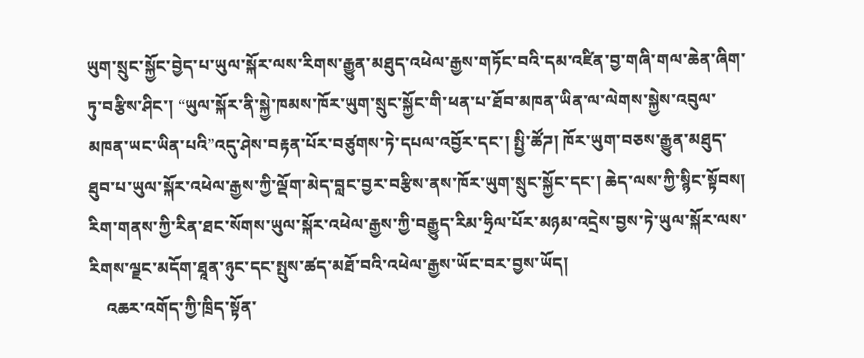ཡུག་སྲུང་སྐྱོང་བྱེད་པ་ཡུལ་སྐོར་ལས་རིགས་རྒྱུན་མཐུད་འཕེལ་རྒྱས་གཏོང་བའི་དམ་འཛིན་བྱ་གཞི་གལ་ཆེན་ཞིག་ཏུ་བརྩིས་ཤིང་། “ཡུལ་སྐོར་ནི་སྐྱེ་ཁམས་ཁོར་ཡུག་སྲུང་སྐྱོང་གི་ཕན་པ་ཐོབ་མཁན་ཡིན་ལ་ལེགས་སྐྱེས་འབུལ་མཁན་ཡང་ཡིན་པའི”འདུ་ཤེས་བརྟན་པོར་བཙུགས་ཏེ་དཔལ་འབྱོར་དང་། སྤྱི་ཚོཌ། ཁོར་ཡུག་བཅས་རྒྱུན་མཐུད་ཐུབ་པ་ཡུལ་སྐོར་འཕེལ་རྒྱས་ཀྱི་ལྡོག་མེད་བླང་བྱར་བརྩིས་ནས་ཁོར་ཡུག་སྲུང་སྐྱོང་དང་། ཆེད་ལས་ཀྱི་སྙིང་སྟོབས། རིག་གནས་ཀྱི་རིན་ཐང་སོགས་ཡུལ་སྐོར་འཕེལ་རྒྱས་ཀྱི་བརྒྱུད་རིམ་ཧྲིལ་པོར་མཉམ་འདྲེས་བྱས་ཏེ་ཡུལ་སྐོར་ལས་རིགས་ལྗང་མདོག་ཐཱན་ཉུང་དང་སྤུས་ཚད་མཐོ་བའི་འཕེལ་རྒྱས་ཡོང་བར་བྱས་ཡོད།
    འཆར་འགོད་ཀྱི་ཁྲིད་སྟོན་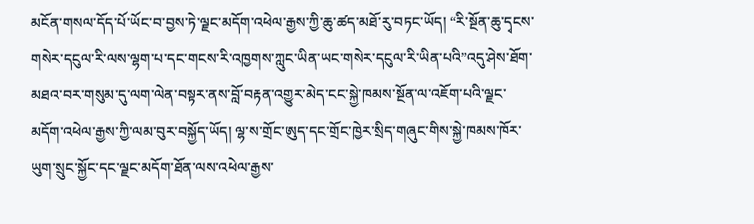མངོན་གསལ་དོད་པོ་ཡོང་བ་བྱས་ཏེ་ལྗང་མདོག་འཕེལ་རྒྱས་ཀྱི་ཆུ་ཚད་མཐོ་རུ་བཏང་ཡོད། “རི་སྔོན་ཆུ་དྭངས་གསེར་དངུལ་རི་ལས་ལྷག་པ་དང་གངས་རི་འཁྱགས་ཀླུང་ཡིན་ཡང་གསེར་དངུལ་རི་ཡིན་པའི”འདུ་ཤེས་ཐོག་མཐའ་བར་གསུམ་དུ་ལག་ལེན་བསྟར་ནས་བློ་བརྟན་འགྱུར་མེད་ངང་སྐྱེ་ཁམས་སྔོན་ལ་འཇོག་པའི་ལྗང་མདོག་འཕེལ་རྒྱས་ཀྱི་ལམ་བུར་བསྐྱོད་ཡོད། ལྷ་ས་གྲོང་ཨུད་དང་གྲོང་ཁྱེར་སྲིད་གཞུང་གིས་སྐྱེ་ཁམས་ཁོར་ཡུག་སྲུང་སྐྱོང་དང་ལྗང་མདོག་ཐོན་ལས་འཕེལ་རྒྱས་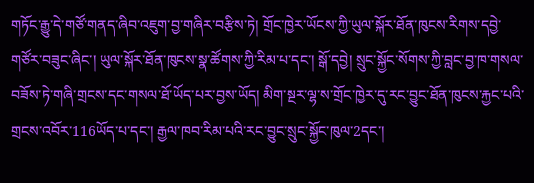གཏོང་རྒྱུ་དེ་གཙོ་གནད་ཞིབ་འཇུག་བྱ་གཞིར་བརྩིས་ཏེ། གྲོང་ཁྱེར་ཡོངས་ཀྱི་ཡུལ་སྐོར་ཐོན་ཁུངས་རིགས་དབྱེ་གཙོར་བཟུང་ཞིང་། ཡུལ་སྐོར་ཐོན་ཁུངས་སྣ་ཚོགས་ཀྱི་རིམ་པ་དང་། སྒོ་དབྱེ། སྲུང་སྐྱོང་སོགས་ཀྱི་བླང་བྱ་ཁ་གསལ་བཟོས་ཏེ་གཞི་གྲངས་དང་གསལ་ཐོ་ཡོད་པར་བྱས་ཡོད། མིག་སྔར་ལྷ་ས་གྲོང་ཁྱེར་དུ་རང་བྱུང་ཐོན་ཁུངས་རྐྱང་པའི་གྲངས་འབོར་116ཡོད་པ་དང་། རྒྱལ་ཁབ་རིམ་པའི་རང་བྱུང་སྲུང་སྐྱོང་ཁུལ་2དང་།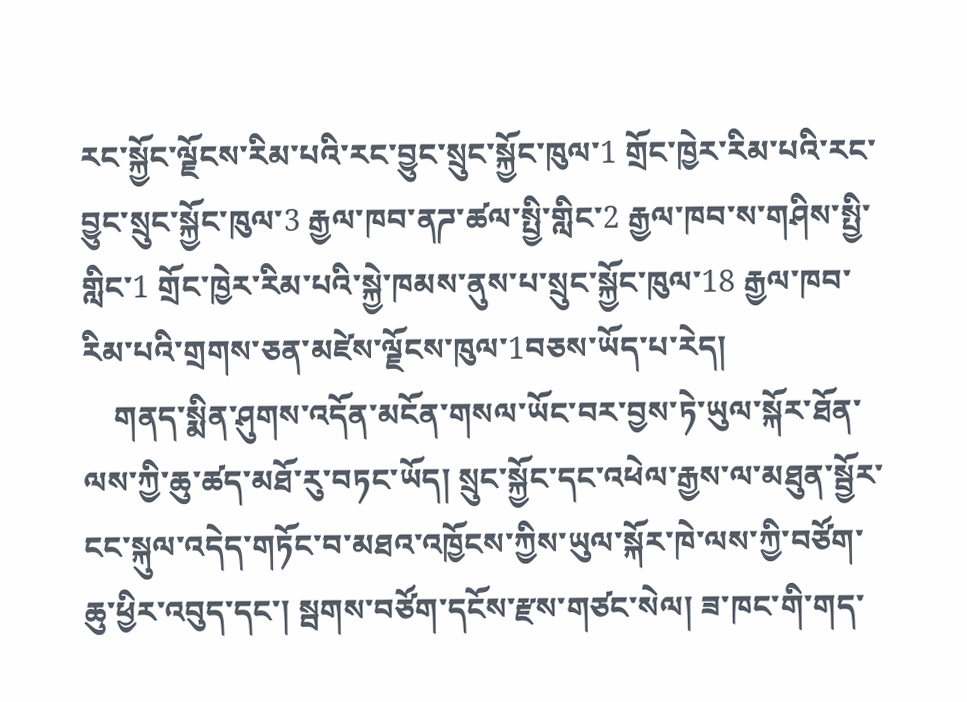རང་སྐྱོང་ལྗོངས་རིམ་པའི་རང་བྱུང་སྲུང་སྐྱོང་ཁུལ་1 གྲོང་ཁྱེར་རིམ་པའི་རང་བྱུང་སྲུང་སྐྱོང་ཁུལ་3 རྒྱལ་ཁབ་ནཌ་ཚལ་སྤྱི་གླིང་2 རྒྱལ་ཁབ་ས་གཤིས་སྤྱི་གླིང་1 གྲོང་ཁྱེར་རིམ་པའི་སྐྱེ་ཁམས་ནུས་པ་སྲུང་སྐྱོང་ཁུལ་18 རྒྱལ་ཁབ་རིམ་པའི་གྲགས་ཅན་མཛེས་ལྗོངས་ཁུལ་1བཅས་ཡོད་པ་རེད།
    གནད་སྨིན་ཤུགས་འདོན་མངོན་གསལ་ཡོང་བར་བྱས་ཏེ་ཡུལ་སྐོར་ཐོན་ལས་ཀྱི་ཆུ་ཚད་མཐོ་རུ་བཏང་ཡོད། སྲུང་སྐྱོང་དང་འཕེལ་རྒྱས་ལ་མཐུན་སྦྱོར་ངང་སྐུལ་འདེད་གཏོང་བ་མཐའ་འཁྱོངས་ཀྱིས་ཡུལ་སྐོར་ཁེ་ལས་ཀྱི་བཙོག་ཆུ་ཕྱིར་འབུད་དང་། སྦགས་བཙོག་དངོས་རྫས་གཙང་སེལ། ཟ་ཁང་གི་གད་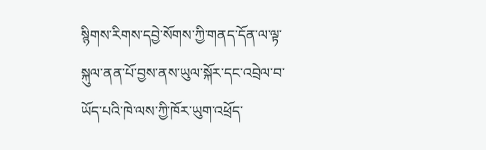སྙིགས་རིགས་དབྱེ་སོགས་ཀྱི་གནད་དོན་ལ་ལྟ་སྐུལ་ནན་པོ་བྱས་ནས་ཡུལ་སྐོར་དང་འབྲེལ་བ་ཡོད་པའི་ཁེ་ལས་ཀྱི་ཁོར་ཡུག་འཕྲོད་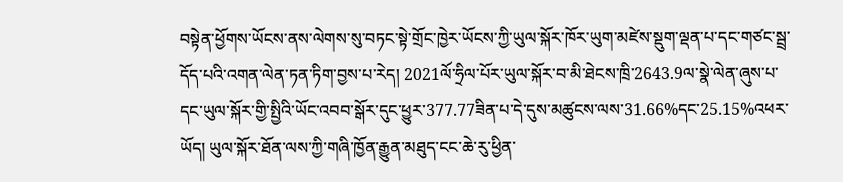བསྟེན་ཕྱོགས་ཡོངས་ནས་ལེགས་སུ་བཏང་སྟེ་གྲོང་ཁྱེར་ཡོངས་ཀྱི་ཡུལ་སྐོར་ཁོར་ཡུག་མཛེས་སྡུག་ལྡན་པ་དང་གཙང་སྦྲ་དོད་པའི་འགན་ལེན་ཏན་ཏིག་བྱས་པ་རེད། 2021ལོ་ཧྲིལ་པོར་ཡུལ་སྐོར་བ་མི་ཐེངས་ཁྲི་2643.9ལ་སྣེ་ལེན་ཞུས་པ་དང་ཡུལ་སྐོར་གྱི་སྤྱིའི་ཡོང་འབབ་སྒོར་དུང་ཕྱུར་377.77ཟིན་པ་དེ་དུས་མཚུངས་ལས་31.66%དང་25.15%འཕར་ཡོད། ཡུལ་སྐོར་ཐོན་ལས་ཀྱི་གཞི་ཁྱོན་རྒྱུན་མཐུད་ངང་ཆེ་རུ་ཕྱིན་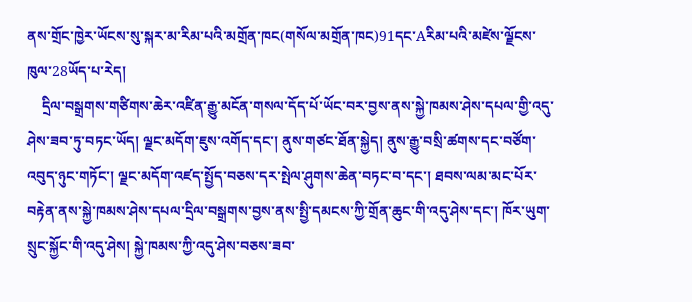ནས་གྲོང་ཁྱེར་ཡོངས་སུ་སྐར་མ་རིམ་པའི་མགྲོན་ཁང(གསོལ་མགྲོན་ཁང)91དང་Aརིམ་པའི་མཛེས་ལྗོངས་ཁུལ་28ཡོད་པ་རེད།
    དྲིལ་བསྒྲགས་གཙིགས་ཆེར་འཛིན་རྒྱུ་མངོན་གསལ་དོད་པོ་ཡོང་བར་བྱས་ནས་སྐྱེ་ཁམས་ཤེས་དཔལ་གྱི་འདུ་ཤེས་ཟབ་ཏུ་བཏང་ཡོད། ལྗང་མདོག་ཇུས་འགོད་དང་། ནུས་གཙང་ཐོན་སྐྱེད། ནུས་རྒྱུ་བསྲི་ཚགས་དང་བཙོག་འབུད་ཉུང་གཏོང་། ལྗང་མདོག་འཛད་སྤྱོད་བཅས་དར་སྤེལ་ཤུགས་ཆེན་བཏང་བ་དང་། ཐབས་ལམ་མང་པོར་བརྟེན་ནས་སྐྱེ་ཁམས་ཤེས་དཔལ་དྲིལ་བསྒྲགས་བྱས་ནས་སྤྱི་དམངས་ཀྱི་གྲོན་ཆུང་གི་འདུ་ཤེས་དང་། ཁོར་ཡུག་སྲུང་སྐྱོང་གི་འདུ་ཤེས། སྐྱེ་ཁམས་ཀྱི་འདུ་ཤེས་བཅས་ཟབ་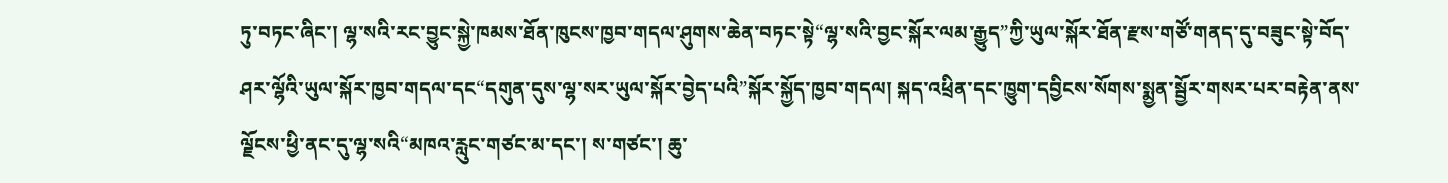ཏུ་བཏང་ཞིང་། ལྷ་སའི་རང་བྱུང་སྐྱེ་ཁམས་ཐོན་ཁུངས་ཁྱབ་གདལ་ཤུགས་ཆེན་བཏང་སྟེ“ལྷ་སའི་བྱང་སྐོར་ལམ་རྒྱུད”ཀྱི་ཡུལ་སྐོར་ཐོན་རྫས་གཙོ་གནད་དུ་བཟུང་སྟེ་བོད་ཤར་ལྷོའི་ཡུལ་སྐོར་ཁྱབ་གདལ་དང“དགུན་དུས་ལྷ་སར་ཡུལ་སྐོར་བྱེད་པའི”སྐོར་སྐྱོད་ཁྱབ་གདལ། སྐད་འཕྲིན་དང་ཁྱུག་དབྱིངས་སོགས་སྨྱན་སྦྱོར་གསར་པར་བརྟེན་ནས་ལྗོངས་ཕྱི་ནང་དུ་ལྷ་སའི“མཁའ་རླུང་གཙང་མ་དང་། ས་གཙང་། ཆུ་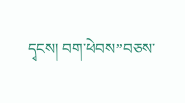དྭངས། བག་ཕེབས”བཅས་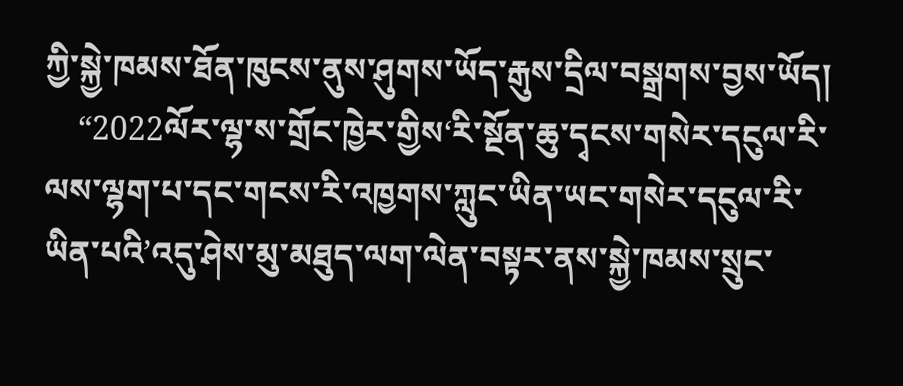ཀྱི་སྐྱེ་ཁམས་ཐོན་ཁུངས་ནུས་ཤུགས་ཡོད་རྒུས་དྲིལ་བསྒྲགས་བྱས་ཡོད།
    “2022ལོར་ལྷ་ས་གྲོང་ཁྱེར་གྱིས‘རི་སྔོན་ཆུ་དྭངས་གསེར་དངུལ་རི་ལས་ལྷག་པ་དང་གངས་རི་འཁྱགས་ཀླུང་ཡིན་ཡང་གསེར་དངུལ་རི་ཡིན་པའི’འདུ་ཤེས་མུ་མཐུད་ལག་ལེན་བསྟར་ནས་སྐྱེ་ཁམས་སྲུང་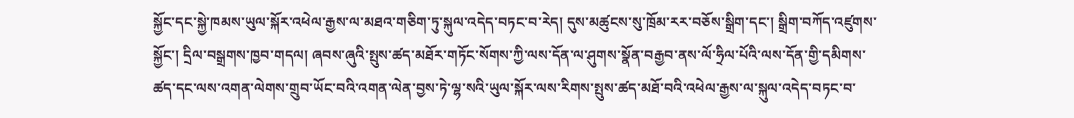སྐྱོང་དང་སྐྱེ་ཁམས་ཡུལ་སྐོར་འཕེལ་རྒྱས་ལ་མཐའ་གཅིག་ཏུ་སྐུལ་འདེད་བཏང་བ་རེད། དུས་མཚུངས་སུ་ཁྲོམ་རར་བཅོས་སྒྲིག་དང་། སྒྲིག་བཀོད་འཛུགས་སྐྱོང་། དྲིལ་བསྒྲགས་ཁྱབ་གདལ། ཞབས་ཞུའི་སྤུས་ཚད་མཐོར་གཏོང་སོགས་ཀྱི་ལས་དོན་ལ་ཤུགས་སྣོན་བརྒྱབ་ནས་ལོ་ཧྲིལ་པོའི་ལས་དོན་གྱི་དམིགས་ཚད་དང་ལས་འགན་ལེགས་གྲུབ་ཡོང་བའི་འགན་ལེན་བྱས་ཏེ་ལྷ་སའི་ཡུལ་སྐོར་ལས་རིགས་སྤུས་ཚད་མཐོ་བའི་འཕེལ་རྒྱས་ལ་སྐུལ་འདེད་བཏང་བ་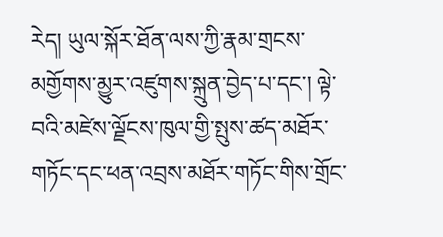རེད། ཡུལ་སྐོར་ཐོན་ལས་ཀྱི་རྣམ་གྲངས་མགྱོགས་མྱུར་འཛུགས་སྐྲུན་བྱེད་པ་དང་། ལྟེ་བའི་མཛེས་ལྗོངས་ཁུལ་གྱི་སྤུས་ཚད་མཐོར་གཏོང་དང་ཕན་འབྲས་མཐོར་གཏོང་གིས་གྲོང་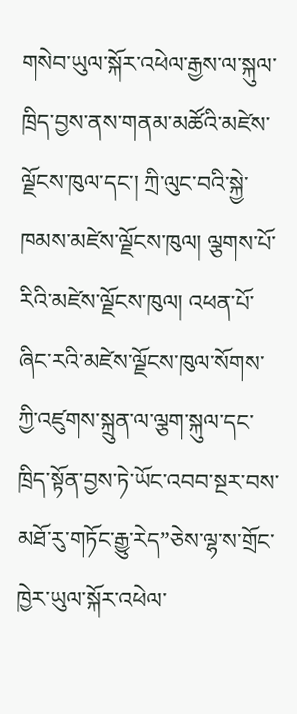གསེབ་ཡུལ་སྐོར་འཕེལ་རྒྱས་ལ་སྐུལ་ཁྲིད་བྱས་ནས་གནམ་མཚོའི་མཛེས་ལྗོངས་ཁུལ་དང་། ཀྲི་ལུང་བའི་སྐྱེ་ཁམས་མཛེས་ལྗོངས་ཁུལ། ལྕགས་པོ་རིའི་མཛེས་ལྗོངས་ཁུལ། འཕན་པོ་ཞིང་རའི་མཛེས་ལྗོངས་ཁུལ་སོགས་ཀྱི་འཛུགས་སྐྲུན་ལ་ལྕག་སྐུལ་དང་ཁྲིད་སྟོན་བྱས་ཏེ་ཡོང་འབབ་སྔར་བས་མཐོ་རུ་གཏོང་རྒྱུ་རེད”ཅེས་ལྷ་ས་གྲོང་ཁྱེར་ཡུལ་སྐོར་འཕེལ་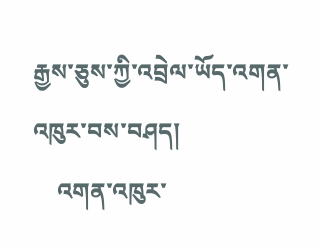རྒྱས་ཅུས་ཀྱི་འབྲེལ་ཡོད་འགན་འཁུར་བས་བཤད།
    འགན་འཁུར་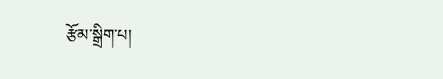རྩོམ་སྒྲིག་པ།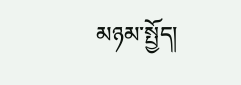མཉམ་སྤྱོད།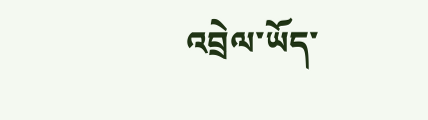འབྲེལ་ཡོད་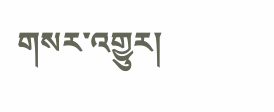གསར་འགྱུར།